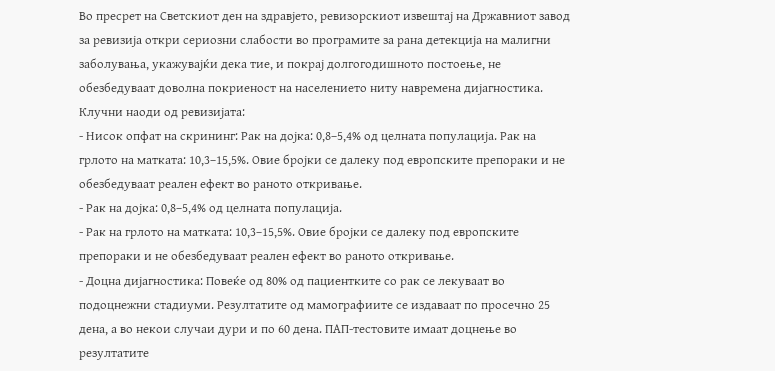Во пресрет на Светскиот ден на здравјето, ревизорскиот извештај на Државниот завод за ревизија откри сериозни слабости во програмите за рана детекција на малигни заболувања, укажувајќи дека тие, и покрај долгогодишното постоење, не обезбедуваат доволна покриеност на населението ниту навремена дијагностика.
Клучни наоди од ревизијата:
- Нисок опфат на скрининг: Рак на дојка: 0,8–5,4% од целната популација. Рак на грлото на матката: 10,3–15,5%. Овие бројки се далеку под европските препораки и не обезбедуваат реален ефект во раното откривање.
- Рак на дојка: 0,8–5,4% од целната популација.
- Рак на грлото на матката: 10,3–15,5%. Овие бројки се далеку под европските препораки и не обезбедуваат реален ефект во раното откривање.
- Доцна дијагностика: Повеќе од 80% од пациентките со рак се лекуваат во подоцнежни стадиуми. Резултатите од мамографиите се издаваат по просечно 25 дена, а во некои случаи дури и по 60 дена. ПАП-тестовите имаат доцнење во резултатите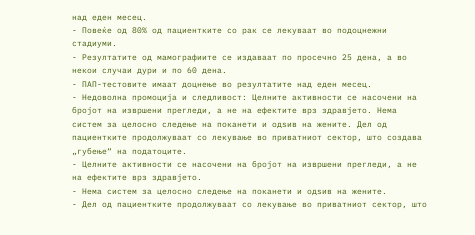над еден месец.
- Повеќе од 80% од пациентките со рак се лекуваат во подоцнежни стадиуми.
- Резултатите од мамографиите се издаваат по просечно 25 дена, а во некои случаи дури и по 60 дена.
- ПАП-тестовите имаат доцнење во резултатите над еден месец.
- Недоволна промоција и следливост: Целните активности се насочени на бројот на извршени прегледи, а не на ефектите врз здравјето. Нема систем за целосно следење на поканети и одѕив на жените. Дел од пациентките продолжуваат со лекување во приватниот сектор, што создава „губење“ на податоците.
- Целните активности се насочени на бројот на извршени прегледи, а не на ефектите врз здравјето.
- Нема систем за целосно следење на поканети и одѕив на жените.
- Дел од пациентките продолжуваат со лекување во приватниот сектор, што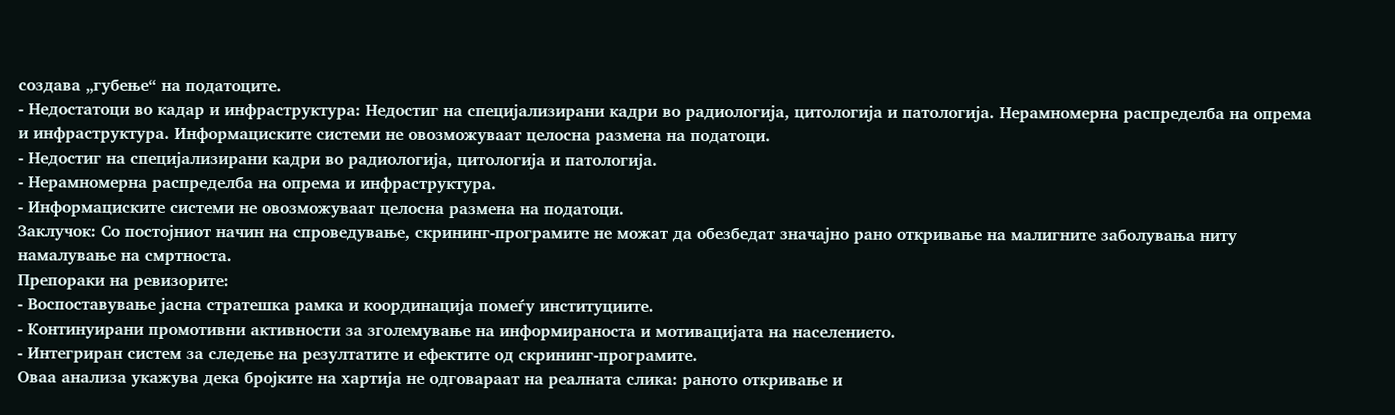создава „губење“ на податоците.
- Недостатоци во кадар и инфраструктура: Недостиг на специјализирани кадри во радиологија, цитологија и патологија. Нерамномерна распределба на опрема и инфраструктура. Информациските системи не овозможуваат целосна размена на податоци.
- Недостиг на специјализирани кадри во радиологија, цитологија и патологија.
- Нерамномерна распределба на опрема и инфраструктура.
- Информациските системи не овозможуваат целосна размена на податоци.
Заклучок: Со постојниот начин на спроведување, скрининг-програмите не можат да обезбедат значајно рано откривање на малигните заболувања ниту намалување на смртноста.
Препораки на ревизорите:
- Воспоставување јасна стратешка рамка и координација помеѓу институциите.
- Континуирани промотивни активности за зголемување на информираноста и мотивацијата на населението.
- Интегриран систем за следење на резултатите и ефектите од скрининг-програмите.
Оваа анализа укажува дека бројките на хартија не одговараат на реалната слика: раното откривање и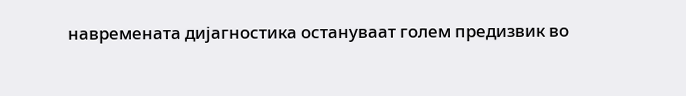навремената дијагностика остануваат голем предизвик во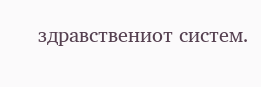здравствениот систем.